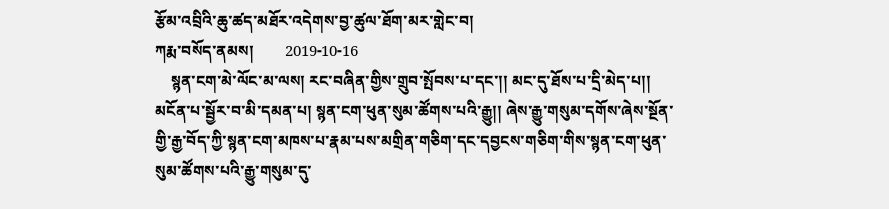རྩོམ་འབྲིའི་ཆུ་ཚད་མཐོར་འདེགས་བྱ་ཚུལ་ཐོག་མར་གླེང་བ།
ཀརྨ་བསོད་ནམས།        2019-10-16
    སྙན་ངག་མེ་ལོང་མ་ལས། རང་བཞིན་གྱིས་གྲུབ་སྤོབས་པ་དང་།། མང་དུ་ཐོས་པ་དྲི་མེད་པ།། མངོན་པ་སྦྱོར་བ་མི་དམན་པ། སྙན་ངག་ཕུན་སུམ་ཚོགས་པའི་རྒྱུ།། ཞེས་རྒྱུ་གསུམ་དགོས་ཞེས་སྔོན་གྱི་རྒྱ་བོད་ཀྱི་སྙན་ངག་མཁས་པ་རྣམ་པས་མགྲིན་གཅིག་དང་དབྱངས་གཅིག་གིས་སྙན་ངག་ཕུན་སུམ་ཚོགས་པའི་རྒྱུ་གསུམ་དུ་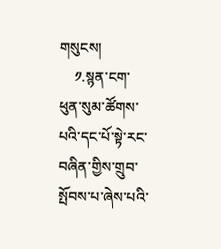གསུངས།
    ༡.སྙན་ངག་ཕུན་སུམ་ཚོགས་པའི་དང་པོ་སྟེ་རང་བཞིན་གྱིས་གྲུབ་སྤོབས་པ་ཞེས་པའི་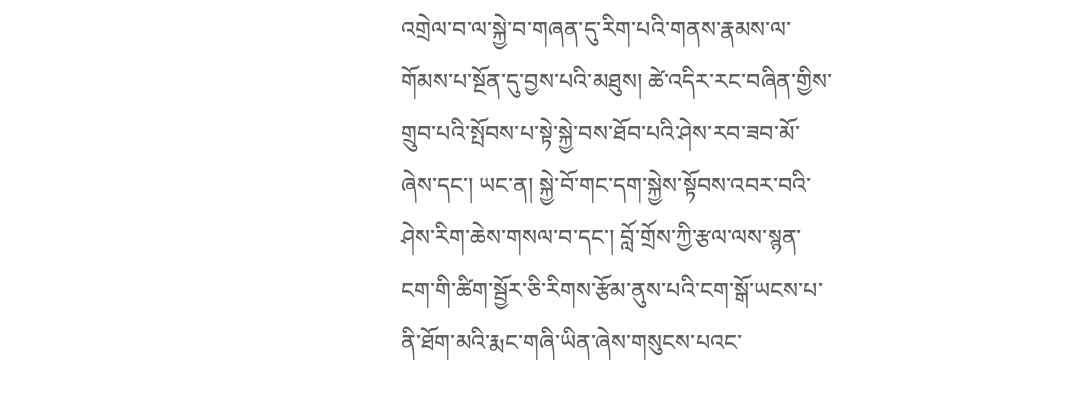འགྲེལ་བ་ལ་སྐྱེ་བ་གཞན་དུ་རིག་པའི་གནས་རྣམས་ལ་གོམས་པ་སྔོན་དུ་བྱས་པའི་མཐུས། ཚེ་འདིར་རང་བཞིན་གྱིས་གྲུབ་པའི་སྤོབས་པ་སྟེ་སྐྱེ་བས་ཐོབ་པའི་ཤེས་རབ་ཟབ་མོ་ཞེས་དང་། ཡང་ན། སྐྱེ་བོ་གང་དག་སྐྱེས་སྟོབས་འབར་བའི་ཤེས་རིག་ཆེས་གསལ་བ་དང་། བློ་གྲོས་ཀྱི་རྩལ་ལས་སྙན་ངག་གི་ཚིག་སྦྱོར་ཅི་རིགས་རྩོམ་ནུས་པའི་ངག་སྒོ་ཡངས་པ་ནི་ཐོག་མའི་རྨང་གཞི་ཡིན་ཞེས་གསུངས་པའང་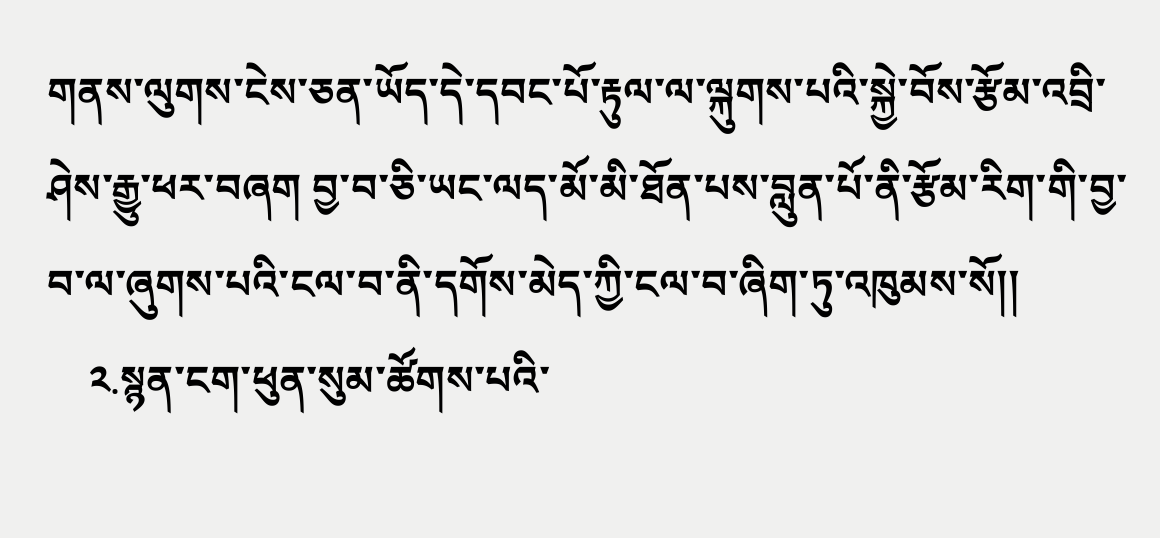གནས་ལུགས་ངེས་ཅན་ཡོད་དེ་དབང་པོ་རྟུལ་ལ་ལྐུགས་པའི་སྐྱེ་བོས་རྩོམ་འབྲི་ཤེས་རྒྱུ་ཕར་བཞག བྱ་བ་ཅི་ཡང་ལད་མོ་མི་ཐོན་པས་བླུན་པོ་ནི་རྩོམ་རིག་གི་བྱ་བ་ལ་ཞུགས་པའི་ངལ་བ་ནི་དགོས་མེད་ཀྱི་ངལ་བ་ཞིག་ཏུ་འཁུམས་སོ།།
    ༢.སྙན་ངག་ཕུན་སུམ་ཚོགས་པའི་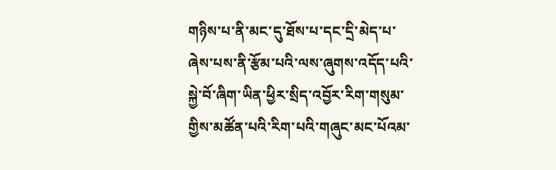གཉིས་པ་ནི་མང་དུ་ཐོས་པ་དང་དྲི་མེད་པ་ཞེས་པས་ནི་རྩོམ་པའི་ལས་ཞུགས་འདོད་པའི་སྐྱེ་བོ་ཞིག་ཡིན་ཕྱིར་སྲིད་འབྱོར་རིག་གསུམ་གྱིས་མཚོན་པའི་རིག་པའི་གཞུང་མང་པོའམ་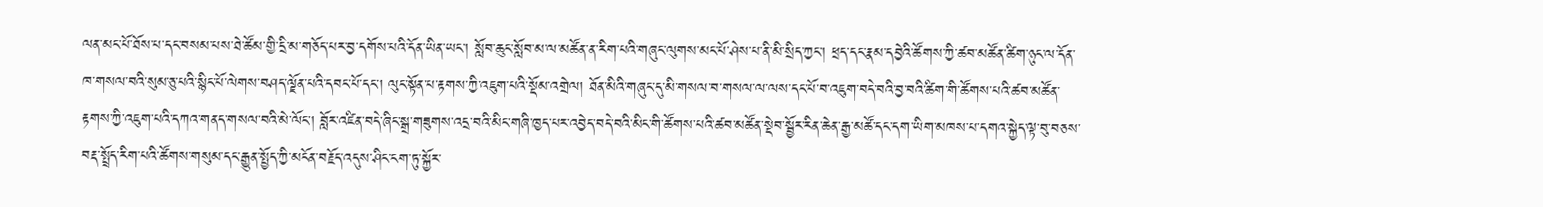ལན་མང་པོ་ཐོས་པ་དང་བསམ་པས་ཐེ་ཚོམ་གྱི་དྲི་མ་གཅོད་པར་བྱ་དགོས་པའི་དོན་ཡིན་ཡང་། སློབ་ཆུང་སློབ་མ་ལ་མཚོན་ན་རིག་པའི་གཞུང་ལུགས་མང་པོ་ཤེས་པ་ནི་མི་སྲིད་ཀྱང་། ཕྲད་དང་རྣམ་དབྱེའི་ཚོགས་ཀྱི་ཚབ་མཚོན་ཚིག་ཉུང་ལ་དོན་ཁ་གསལ་བའི་སུམ་ཅུ་པའི་སྙིང་པོ་ལེགས་བཤད་ལྗོན་པའི་དབང་པོ་དང་། ལུང་སྟོན་པ་རྟགས་ཀྱི་འཇུག་པའི་སྡོམ་འགྲེལ། ཐོན་མིའི་གཞུང་དུ་མི་གསལ་བ་གསལ་ལ་ལས་དང་པོ་བ་འཇུག་བདེ་བའི་བྱ་བའི་ཚིག་གི་ཚོགས་པའི་ཚབ་མཚོན་རྟགས་ཀྱི་འཇུག་པའི་དཀའ་གནད་གསལ་བའི་མེ་ལོང་། བློར་འཛིན་བདེ་ཞིང་སྒྲ་གཟུགས་འདྲ་བའི་མིང་གཞི་ཁྱད་པར་འབྱེད་བདེ་བའི་མིང་གི་ཚོགས་པའི་ཚབ་མཚོན་སྡེབ་སྦྱོར་རིན་ཆེན་རྒྱ་མཚོ་དང་དག་ཡིག་མཁས་པ་དགའ་སྐྱེད་ལྟ་བུ་བཅས་བརྡ་སྤྲོད་རིག་པའི་ཚོགས་གསུམ་དང་རྒྱུན་སྤྱོད་ཀྱི་མངོན་བརྗོད་འདུས་ཤིང་ངག་ཏུ་སྐྱོར་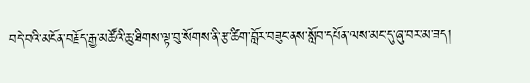བདེ་བའི་མངོན་བརྗོད་རྒྱ་མཚོའི་ཆུ་ཐིགས་ལྟ་བུ་སོགས་ནི་རྩ་ཚིག་བློར་བཟུང་ནས་སློབ་དཔོན་ལས་མང་དུ་ཞུ་བར་མ་ཟད།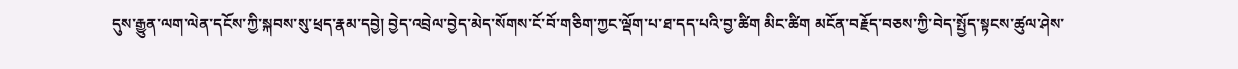དུས་རྒྱུན་ལག་ལེན་དངོས་ཀྱི་སྐབས་སུ་ཕྲད་རྣམ་དབྱེ། བྱེད་འབྲེལ་བྱེད་མེད་སོགས་ངོ་བོ་གཅིག་ཀྱང་ལྡོག་པ་ཐ་དད་པའི་བྱ་ཚིག མིང་ཚིག མངོན་བརྗོད་བཅས་ཀྱི་བེད་སྤྱོད་སྟངས་ཚུལ་ཤེས་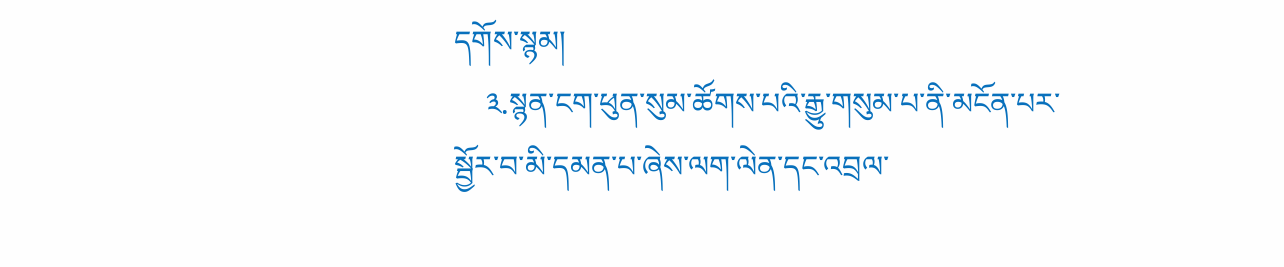དགོས་སྙམ།
    ༣.སྙན་ངག་ཕུན་སུམ་ཚོགས་པའི་རྒྱུ་གསུམ་པ་ནི་མངོན་པར་སྦྱོར་བ་མི་དམན་པ་ཞེས་ལག་ལེན་དང་འབྲལ་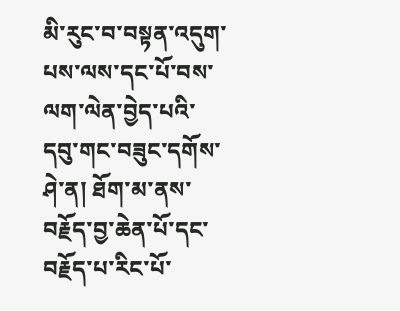མི་རུང་བ་བསྟན་འདུག་པས་ལས་དང་པོ་བས་ལག་ལེན་བྱེད་པའི་དབུ་གང་བཟུང་དགོས་ཤེ་ན། ཐོག་མ་ནས་བརྗོད་བྱ་ཆེན་པོ་དང་བརྗོད་པ་རིང་པོ་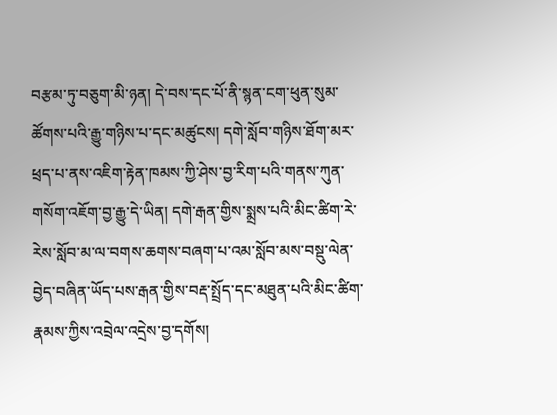བརྩམ་ཏུ་བཅུག་མི་ཉན། དེ་བས་དང་པོ་ནི་སྙན་ངག་ཕུན་སུམ་ཚོགས་པའི་རྒྱུ་གཉིས་པ་དང་མཚུངས། དགེ་སློབ་གཉིས་ཐོག་མར་ཕྲད་པ་ནས་འཇིག་རྟེན་ཁམས་ཀྱི་ཤེས་བྱ་རིག་པའི་གནས་ཀུན་གསོག་འཇོག་བྱ་རྒྱུ་དེ་ཡིན། དགེ་རྒན་གྱིས་སྨྲས་པའི་མིང་ཚིག་རེ་རེས་སློབ་མ་ལ་བགས་ཆགས་བཞག་པ་འམ་སློབ་མས་བསྡུ་ལེན་བྱེད་བཞིན་ཡོད་པས་རྒན་གྱིས་བརྡ་སྤྲོད་དང་མཐུན་པའི་མིང་ཚིག་རྣམས་ཀྱིས་འབྲེལ་འདྲེས་བྱ་དགོས།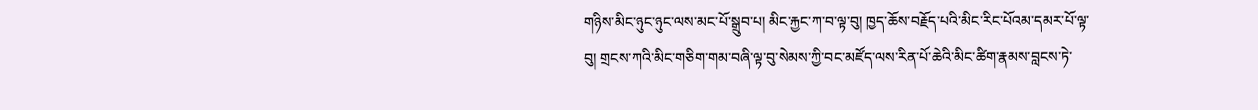གཉིས་མིང་ཉུང་ཉུང་ལས་མང་པོ་སྒྲུབ་པ། མིང་རྐྱང་ཀ་བ་ལྟ་བུ། ཁྱད་ཆོས་བརྗོད་པའི་མིང་རིང་པོའམ་དམར་པོ་ལྟ་བུ། གྲངས་ཀའི་མིང་གཅིག་གམ་བཞི་ལྟ་བུ་སེམས་ཀྱི་བང་མཛོད་ལས་རིན་པོ་ཆེའི་མིང་ཚིག་རྣམས་བླངས་ཏེ་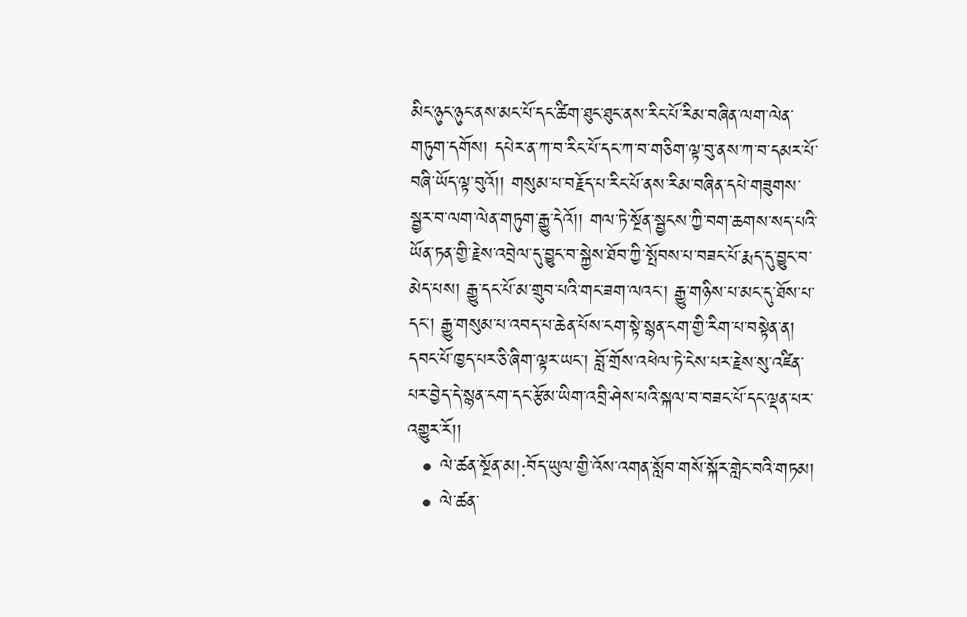མིང་ཉུང་ཉུང་ནས་མང་པོ་དང་ཚིག་ཐུང་ཐུང་ནས་རིང་པོ་རིམ་བཞིན་ལག་ལེན་གཏུག་དགོས། དཔེར་ན་ཀ་བ་རིང་པོ་དང་ཀ་བ་གཅིག་ལྟ་བུ་ནས་ཀ་བ་དམར་པོ་བཞི་ཡོད་ལྟ་བུའོ།། གསུམ་པ་བརྗོད་པ་རིང་པོ་ནས་རིམ་བཞིན་དཔེ་གཟུགས་སྦྱར་བ་ལག་ལེན་གཏུག་རྒྱུ་དེའོ།། གལ་ཏེ་སྔོན་སྦྱངས་ཀྱི་བག་ཆགས་སད་པའི་ཡོན་ཏན་གྱི་རྗེས་འབྲེལ་དུ་བྱུང་བ་སྐྱེས་ཐོབ་ཀྱི་སྤོབས་པ་བཟང་པོ་རྨད་དུ་བྱུང་བ་མེད་པས། རྒྱུ་དང་པོ་མ་གྲུབ་པའི་གང་ཟག་ལའང་། རྒྱུ་གཉིས་པ་མང་དུ་ཐོས་པ་དང་། རྒྱུ་གསུམ་པ་འབད་པ་ཆེན་པོས་ངག་སྟེ་སྙན་ངག་གྱི་རིག་པ་བསྟེན་ན། དབང་པོ་ཁྱད་པར་ཅི་ཞིག་ལྟར་ཡང་། བློ་གྲོས་འཕེལ་ཏེ་ངེས་པར་རྗེས་སུ་འཛིན་པར་བྱེད་དེ་སྙན་ངག་དང་རྩོམ་ཡིག་འབྲི་ཤེས་པའི་སྐལ་བ་བཟང་པོ་དང་ལྡན་པར་འགྱུར་རོ།།
  • ལེ་ཚན་སྔོན་མ།:བོད་ཡུལ་གྱི་འོས་འགན་སློབ་གསོ་སྐོར་གླེང་བའི་གཏམ།
  • ལེ་ཚན་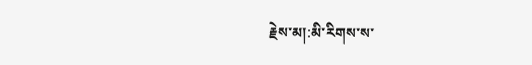རྗེས་མ།:མི་རིགས་ས་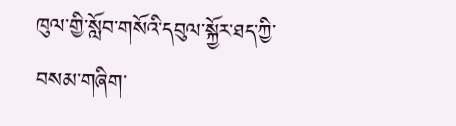ཁུལ་གྱི་སློབ་གསོའི་དབུལ་སྐྱོར་ཐད་ཀྱི་བསམ་གཞིག་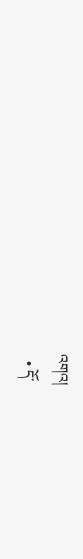འགའ།
  • དོ་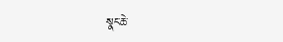སྣང་ཆེ་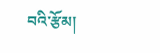བའི་རྩོམ།